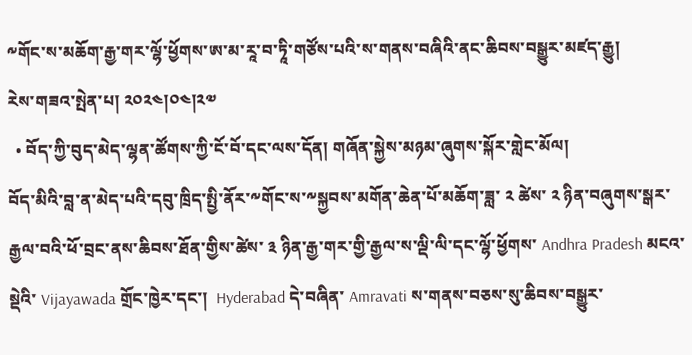༸གོང་ས་མཆོག་རྒྱ་གར་ལྷོ་ཕྱོགས་ཨ་མ་རཱ་བ་ཏཱི་གཙོས་པའི་ས་གནས་བཞིའི་ནང་ཆིབས་བསྒྱུར་མཛད་རྒྱུ།
རེས་གཟའ་སྤེན་པ། ༢༠༢༤།༠༤།༢༧
  • བོད་ཀྱི་བུད་མེད་ལྷན་ཚོགས་ཀྱི་ངོ་བོ་དང་ལས་དོན། གཞོན་སྐྱེས་མཉམ་ཞུགས་སྐོར་གླེང་མོལ།
བོད་མིའི་བླ་ན་མེད་པའི་དབུ་ཁྲིད་སྤྱི་ནོར་༸གོང་ས་༸སྐྱབས་མགོན་ཆེན་པོ་མཆོག་ཟླ་ ༢ ཚེས་ ༢ ཉིན་བཞུགས་སྒར་རྒྱལ་བའི་ཕོ་བྲང་ནས་ཆིབས་ཐོན་གྱིས་ཚེས་ ༣ ཉིན་རྒྱ་གར་གྱི་རྒྱལ་ས་ལྡི་ལི་དང་ལྷོ་ཕྱོགས་ Andhra Pradesh མངའ་སྡེའི་ Vijayawada གྲོང་ཁྱེར་དང་།  Hyderabad དེ་བཞིན་ Amravati ས་གནས་བཅས་སུ་ཆིབས་བསྒྱུར་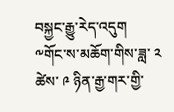བསྐྱང་རྒྱུ་རེད་འདུག
༸གོང་ས་མཆོག་གིས་ཟླ་ ༢ ཚེས་ ༩ ཉིན་རྒྱ་གར་གྱི་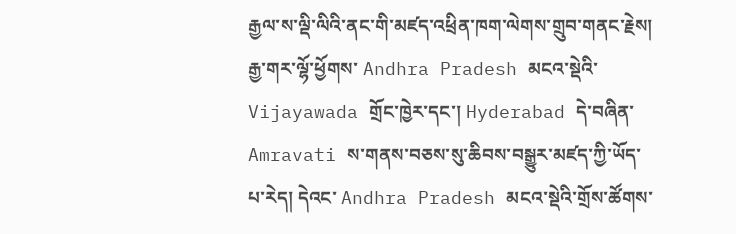རྒྱལ་ས་ལྡི་ལིའི་ནང་གི་མཛད་འཕྲིན་ཁག་ལེགས་གྲུབ་གནང་རྗེས། རྒྱ་གར་ལྷོ་ཕྱོགས་ Andhra Pradesh མངའ་སྡེའི་ Vijayawada གྲོང་ཁྱེར་དང་། Hyderabad དེ་བཞིན་ Amravati ས་གནས་བཅས་སུ་ཆིབས་བསྒྱུར་མཛད་ཀྱི་ཡོད་པ་རེད། དེའང་ Andhra Pradesh མངའ་སྡེའི་གྲོས་ཚོགས་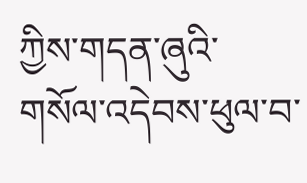ཀྱིས་གདན་ཞུའི་གསོལ་འདེབས་ཕུལ་བ་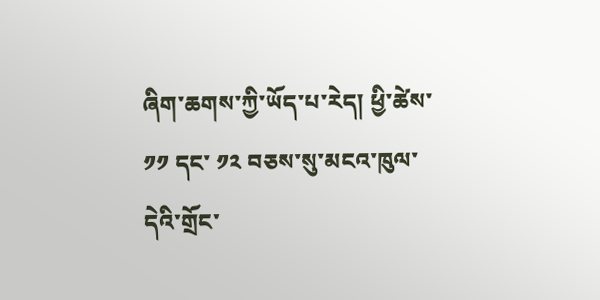ཞིག་ཆགས་ཀྱི་ཡོད་པ་རེད། ཕྱི་ཚེས་ ༡༡ དང་ ༡༢ བཅས་སུ་མངའ་ཁུལ་དེའི་གྲོང་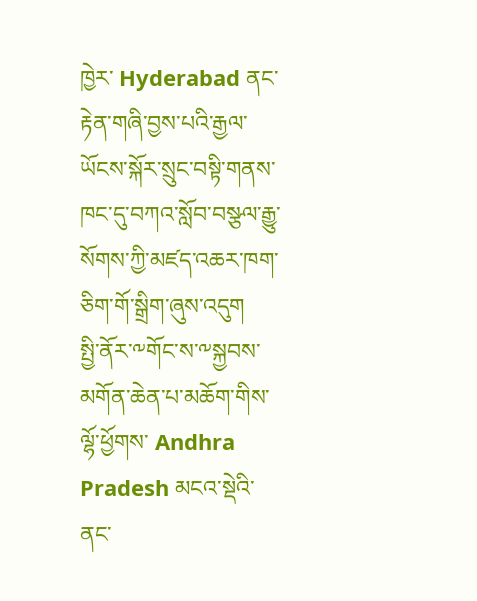ཁྱེར་ Hyderabad ནང་རྟེན་གཞི་བྱས་པའི་རྒྱལ་ཡོངས་སྐོར་སྲུང་བསྟི་གནས་ཁང་དུ་བཀའ་སློབ་བསྩལ་རྒྱུ་སོགས་ཀྱི་མཛད་འཆར་ཁག་ཅིག་གོ་སྒྲིག་ཞུས་འདུག
སྤྱི་ནོར་༸གོང་ས་༸སྐྱབས་མགོན་ཆེན་པ་མཆོག་གིས་ལྷོ་ཕྱོགས་ Andhra Pradesh མངའ་སྡེའི་ནང་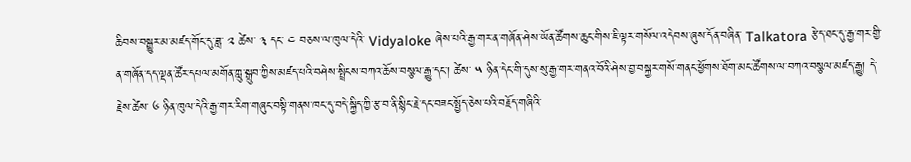ཆིབས་བསྒྱུར་མ་མཛད་གོང་དུ་ཟླ་ ༢ ཚེས་ ༣ དང་ ༤ བཅས་ལ་ཁུལ་དེའི་ Vidyaloke ཞེས་པའི་རྒྱ་གར་ན་གཞོན་ཤེས་ཡོན་ཚོགས་ཆུང་གིས་ཇི་ལྟར་གསོལ་འདེབས་ཞུས་དོན་བཞིན་ Talkatora རྩེད་ཐང་དུ་རྒྱ་གར་གྱི་ན་གཞོན་དད་ལྡན་ཚོར་དཔལ་མགོན་ཀླུ་སྒྲུབ་ཀྱིས་མཛད་པའི་བཤེས་སྤྲིངས་བཀའ་ཆོས་བསྩལ་རྒྱུ་དང་། ཚེས་ ༥ ཉིན་དེང་གི་དུས་སུ་རྒྱ་གར་གནའ་བོའི་ཤེས་བྱ་བསྐྱར་གསོ་གནང་ཕྱོགས་ཐོག་མང་ཚོགས་ལ་བཀའ་བསྩལ་མཛད་རྒྱུ། དེ་རྗེས་ཚེས་ ༦ ཉིན་ཁུལ་དེའི་རྒྱ་གར་རིག་གཞུང་བསྟི་གནས་ཁང་དུ་བདེ་སྐྱིད་ཀྱི་རྩ་བ་ནི་སྙིང་རྗེ་དང་བཟང་སྤྱོད་ཅེས་པའི་བརྗོད་གཞིའི་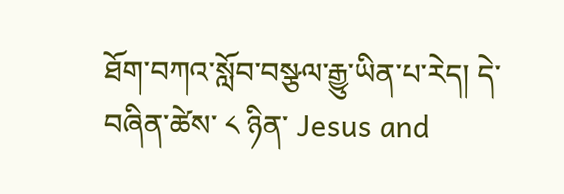ཐོག་བཀའ་སློབ་བསྩལ་རྒྱུ་ཡིན་པ་རེད། དེ་བཞིན་ཚེས་ ༨ ཉིན་ Jesus and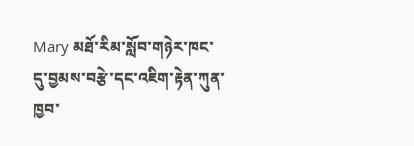Mary མཐོ་རིམ་སློབ་གཉེར་ཁང་དུ་བྱམས་བརྩེ་དང་འཇིག་རྟེན་ཀུན་ཁྱབ་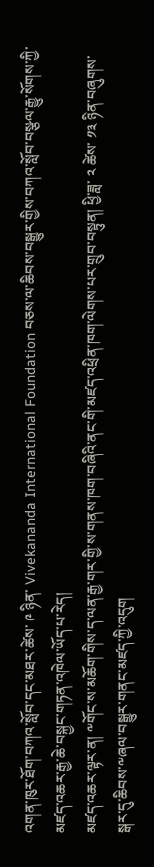འགན་ཁུར་ཐོག་བཀའ་སློབ་དང་མཐར་ཚེས་ ༩ ཉིན་ Vivekananda International Foundation བཅས་ལ་ཆིབས་བསྒྱུར་གྱིས་བཀའ་སློབ་བསྩལ་རྒྱུ་སོགས་ཀྱི་མཛད་འཆར་རྒྱ་ཆེ་བསྐྱང་གཏན་འཁེལ་ཡོད་པ་རེད།
མཛད་འཆར་ལྟར་ན། ༸གོང་ས་མཆོག་གིས་ད་ལན་རྒྱ་གར་གྱི་ས་གནས་ཁག་བཞིའི་ནང་གི་མཛད་འཕྲིན་ཁག་ལེགས་པར་གྲུབ་བསྟུན། ཕྱི་ཟླ་ ༢ ཚེས་ ༡༣ ཉིན་བཞུགས་སྒར་དུ་ཆིབས་༸ཞལ་བསྒྱུར་གནང་མཛད་ཀྱི་འདུག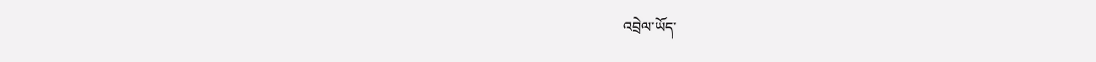འབྲེལ་ཡོད་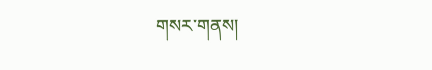གསར་གནས།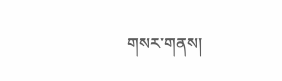གསར་གནས།